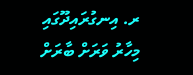ރ. އިނގުރައިދޫގައި މިހާރު ވަރަށް ބާރަށް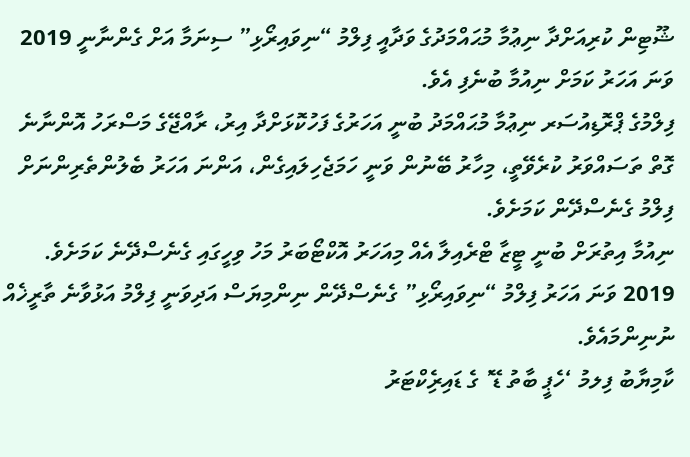ޝޫޓިން ކުރިއަށްދާ ނިޢުމާ މުޙައްމަދުގެ ވަދާއީ ފިލްމު “ނިވައިރޯޅި” ސިނަމާ އަށް ގެންނާނީ 2019 ވަނަ އަހަރު ކަމަށް ނިއުމާ ބުނެފި އެވެ.
ފިލްމުގެ ޕްރޮޑިއުސަރ ނިޢުމާ މުޙައްމަދު ބުނީ އަހަރުގެ ފަހުކޮޅަށްދާ އިރު، ރާއްޖޭގެ މަސްރަހު އޮންނާނެ ގޮތް ތަސައްވަރު ކުރެވޭތީ، މިހާރު ބޭނުން ވަނީ ހަމަޖެހިލައިގެން، އަންނަ އަހަރު ބެލުންތެރިންނަށް ފިލްމު ގެނެސްދޭން ކަމަށެވެ.
ނިއުމާ އިތުރަށް ބުނީ ޓީޒާ ޓްރެއިލާ އެއް މިއަހަރު އޮކްޓޯބަރު މަހު ވިހީގައި ގެނެސްދޭނެ ކަމަށެވެ. 2019 ވަނަ އަހަރު ފިލްމު “ނިވައިރޯޅި” ގެނެސްދޭން ނިންމިޔަސް އަދިވަނީ ފިލްމު އަޅުވާނެ ތާރީޚެއް ނުނިންމައެވެ.
ކާމިޔާބު ފިލމު ‘ހެޕީ ބާތު ޑޭ’ ގެ ޑައިރެިކްޓަރު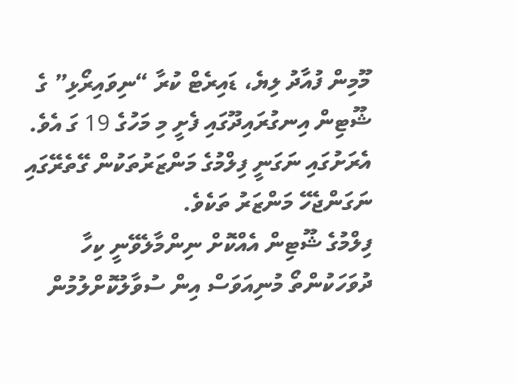މޫމިން ފުއާދު ލިޔެ، ޑައިރެޓް ކުރާ “ނިވައިރޯޅި” ގެ ޝޫޓިން އިނގުރައިދޫގައި ފެށީ މި މަހުގެ 19 ގަ އެވެ. އެރަށުގައި ނަގަނީ ފިލްމުގެ މަންޒަރުތަކުން ގޭތެރޭގައި ނަގަންޖެހޭ މަންޒަރު ތަކެވެ.
ފިލްމުގެ ޝޫޓިން އެއްކޮށް ނިންމާލެވޭނީ ކިހާ ދުވަހަކުންތޯ މުނިއަވަސް އިން ސުވާލުކޮށްލުމުން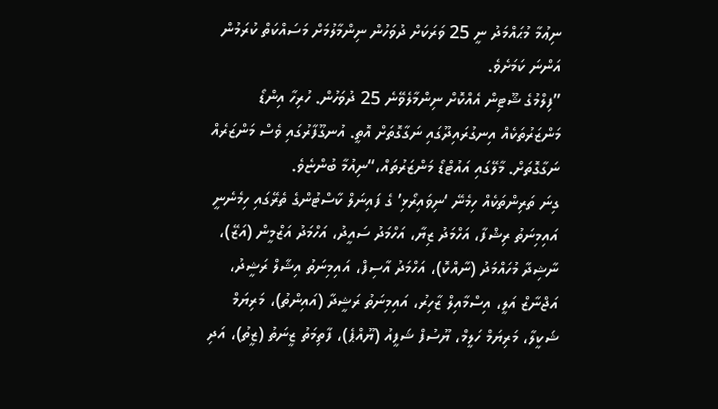ނިޢުމާ މުޙައްމަދު ނީ 25 ވަރަކަށް ދުވަހުން ނިންމާލުމަށް މަސައްކަތް ކުރަމުން އަންނަ ކަމަށެވެ.
”ފިލްމުގެ ޝޫޓިން އެއްކޮށް ނިންމާލެވޭނެ 25 ދުވަހުން. ހުރިހާ އިންޑޯ މަންޒަރުތަކެއް އިނގުރައިދޫގައި ނަގާގޮތަށް އޮތީ. އުނގޫފާރުގައި ވެސް މަންޒަރެއް ނަގާގޮތަށް. މާލޭގައި އައުޓްޑޯ މަންޒަރުތައް،“ނިއުމާ ބުންޏެވެ.
ގިނަ ތަރިންތަކެއް ހިމެނޭ ‘ނިވައިރޯޅި’ ގެ ފައިނަލް ކާސްޓުންގެ ތެރޭގައި ހިމެނެނީ އައިމިނަތު ރިޝްފާ، އަހްމަދު ޒިޔާ، އަހްމަދު ސައީދު، އަހްމަދު އަޒްމީން (އަޒޭ)، ނާޝިދާ މުހައްމަދު (ނާއްކޮ)، އަހްމަދު އާސިފް، އައިމިނަތު އިޝާލް ރަޝީދު، އަޖްނާޒް އަލީ، އިސްމާއިލް ޒާހިރު، އައިމިނަތު ރަޝީދާ (އައިންތު)، މަރިޔަމް ޝަކީލާ، މަރިޔަމް ހަލީމް، ޔޫސުފް ޝަފީއު (ޔޫއްޕެ)، ފާތިމަތު ޒީނަތު (ޒީތު)، އަދި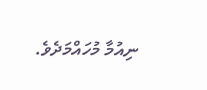ނިއުމާ މުހައްމަދެވެ.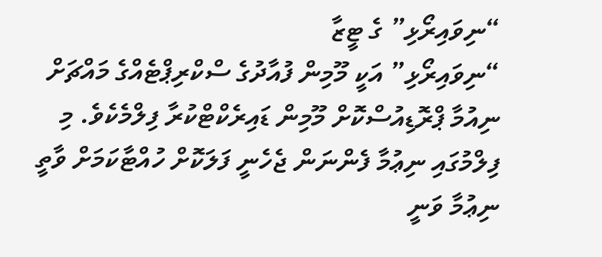“ނިވައިރޯޅި” ގެ ޓީޒާ
“ނިވައިރޯޅި” އަކީ މޫމިން ފުއާދުގެ ސްކްރިޕްޓެއްގެ މައްޗަށް ނިއުމާ ޕްރޮޑިއުސްކޮށް މޫމިން ޑައިރެކްޓްކުރާ ފިލްމެކެވެ. މި ފިލްމުގައި ނިޢުމާ ފެންނަން ޖެހެނީ ފަލަކޮށް ހުއްޓާކަމަށް ވާތީ ނިޢުމާ ވަނީ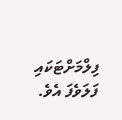ފިލްމަށްޓަކައި ފަލަވެފަ އެވެ.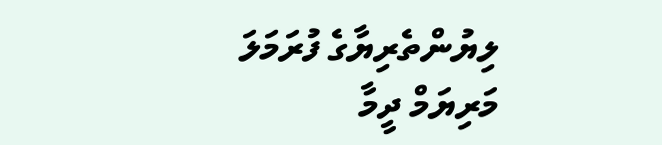ލިޔުންތެރިޔާގެ ފުރަމަލަ
މަރިޔަމް ދީމާ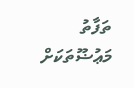ތަފާތު މަޢުޟޫތަކަށް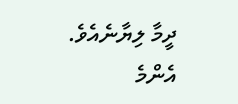ދީމާ ލިޔާނެއެވެ. އެންމެ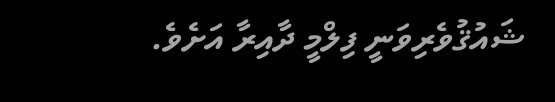ޝައުޤުވެރިވަނީ ފިލްމީ ދާއިރާ އަށެވެ.